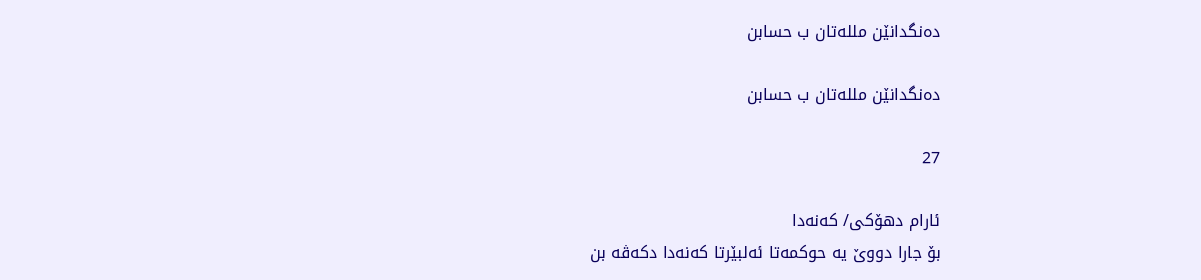ده‌نگدانێن ملله‌تان ب حسابن

ده‌نگدانێن ملله‌تان ب حسابن

27

ئارام دهۆكی/ كه‌نه‌دا
بۆ جارا دووێ یه‌ حوكمه‌تا ئه‌لبێرتا كه‌نه‌دا دكه‌ڤه‌ بن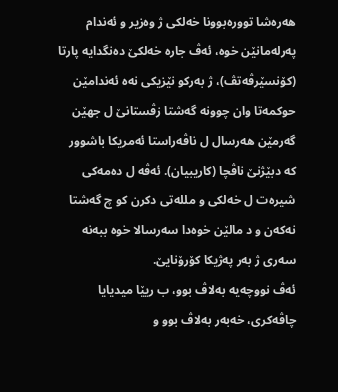هه‌ره‌شا تووره‌بوونا خه‌لكی ژ وه‌زیر و ئه‌ندام په‌رله‌مانێن خوه‌، ئه‌ڤ جاره‌ خه‌لكێ ده‌نگدایه‌ پارتا (كۆنسێرڤه‌تڤ)، ژ به‌ركو نێزیكی نه‌ه ئه‌ندامێن حوكمه‌تا وان چوونه‌ گه‌شتا زڤستانێ ل جهێن گه‌رمێن هه‌رسال ل ناڤه‌راستا ئه‌مریكا باشوور كه‌ دبێژنێ ناڤچا (كاریبیان). ئه‌ڤه‌ ل ده‌مه‌كی شیره‌ت ل خه‌لكی و ملله‌تی دكرن كو چ گه‌شتا نه‌كه‌ن و د مالێن خوه‌دا سه‌رسالا خوه‌ ببه‌نه‌ سه‌ری ژ به‌ر په‌ژیكا كۆرۆنایێ.
ئه‌ڤ نووچه‌یه‌ به‌لاڤ بوو، ب ریێا میدیایا چاڤه‌كری، خه‌به‌ر به‌لاڤ بوو و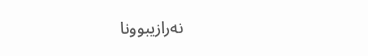نه‌رازیبوونا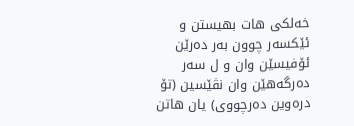خه‌لكی هات بهیستن و ئێكسه‌ر چوون به‌ر ده‌رێن ئۆفیسێن وان و ل سه‌ر ده‌رگه‌هێن وان نڤێسین (تۆ دره‌وین ده‌رچووی) یان هاتن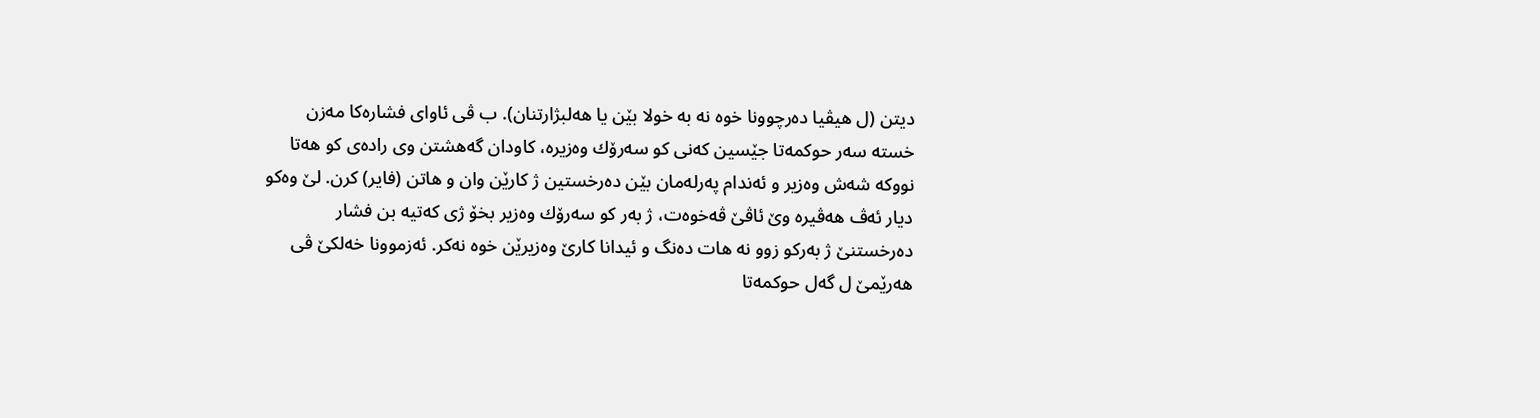دیتن (ل هیڤیا ده‌رچوونا خوه‌ نه‌ به‌ خولا بێن یا هه‌لبژارتنان). ب ڤی ئاوای فشاره‌كا مه‌زن خسته‌ سه‌ر حوكمه‌تا جێسین كه‌نی كو سه‌رۆك وه‌زیره‌، كاودان گه‌هشتن وی راده‌ی كو هه‌تا نووكه‌ شه‌ش وه‌زیر و ئه‌ندام په‌رله‌مان بێن ده‌رخستین ژ كارێن وان و هاتن (فایر) كرن. لێ وه‌كو دیار ئه‌ڤ هه‌ڤیره‌ وێ ئاڤێ ڤه‌خوه‌ت، ژ به‌ر كو سه‌رۆك وه‌زیر بخۆ ژی كه‌تیه‌ بن فشار ده‌رخستنێ ژ به‌ركو زوو نه‌ هات ده‌نگ و ئیدانا كارێ وه‌زیرێن خوه‌ نه‌كر. ئه‌زموونا خه‌لكێ ڤی هه‌رێمێ ل گه‌ل حوكمه‌تا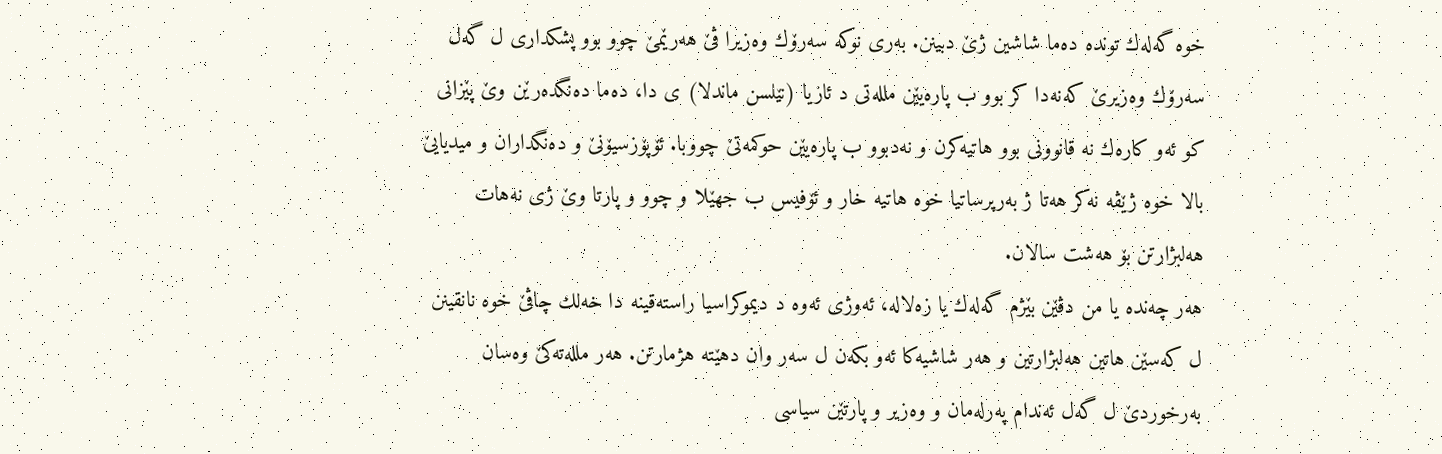خوه‌ گه‌له‌ك تونده‌ ده‌ما شاشین ژێ دبینن. به‌ری نوكه‌ سه‌رۆك وه‌زیرا ڤێ هه‌رێمێ چوو بوو پشكداری ل گه‌ل سه‌رۆك وه‌زیرێ كه‌نه‌دا كر بوو ب پاره‌یێن ملله‌تی د ئازیا (نێلسن ماندلا) ی دا، ده‌ما ده‌نگده‌رێن وێ پێزانی كو ئه‌و كاره‌ك نه‌ قانوونى بوو هاتیه‌كرن و نه‌دبوو ب پاره‌یێن حوكمه‌تێ چووبا. ئۆپۆزسیۆنێ و ده‌نگداران و میدیایێ بالا خوه‌ ژێڤه‌ نه‌كر هه‌تا ژ به‌رپرساتیا خوه‌ هاتیه‌ خار و ئۆفیس ب جهێلا و چوو و پارتا وێ ژی نه‌هات هه‌لبژارتن بۆ هه‌شت سالان.
هه‌ر چه‌نده‌ یا من دڤێن بێژم گه‌له‌ك یا زه‌لاله‌، ئه‌وژی ئه‌وه‌ د دیموكراسیا راسته‌قینه‌ دا خه‌لك چاڤێ خوه‌ نانقینن ل كه‌سێن هاتین هه‌لبژارتین و هه‌ر شاشیه‌كا ئه‌و بكه‌ن ل سه‌ر وان دهێته‌ هژمارتن. هه‌ر ملله‌ته‌كێ وه‌سان به‌رخوردێ ل گه‌ل ئه‌ندام په‌رله‌مان و وه‌زیر و پارتێن سیاسی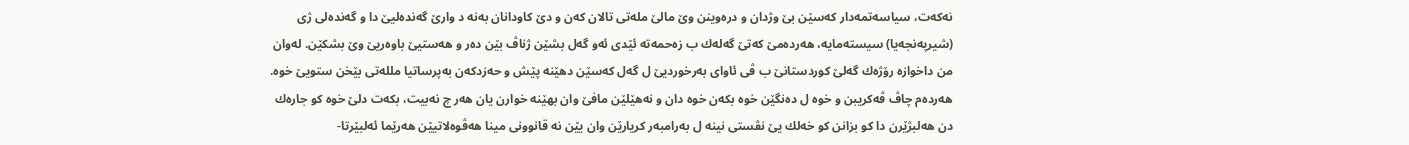نه‌كه‌ت، سیاسه‌تمه‌دار كه‌سێن بێ وژدان و دره‌وینن وێ مالێ مله‌تی تالان كه‌ن و دێ كاودانان به‌نه‌ د وارێ گه‌نده‌لیێ دا و گه‌نده‌لی ژی (شیرپه‌نجه‌یا) سیسته‌مایه‌، هه‌رده‌مێ كه‌تێ گه‌له‌ك ب زه‌حمه‌ته‌ ئێدی ئه‌و گه‌ل بشێن ژناڤ بێن ده‌ر و هه‌ستیێ باوه‌ریێ وێ بشكێن. له‌وان من داخوازه‌ رۆژه‌ك گه‌لێ كوردستانێ ب ڤی ئاوای به‌رخوردیێ ل گه‌ل كه‌سێن دهێنه‌ پێش و حه‌زدكه‌ن به‌پرساتیا ملله‌تی بێخن ستویێ خوه‌. هه‌رده‌م چاڤ ڤه‌كریبن و خوه‌ ل ده‌نگێن خوه‌ بكه‌ن خوه‌ دان و نه‌هێلێن مافێ وان بهێنه‌ خوارن یان هه‌ر چ نه‌بیت، بكه‌ت دلێ خوه‌ كو جاره‌ك دن هه‌لبژێرن دا كو بزانن كو خه‌لك یێ نڤستی نینه‌ ل به‌رامبه‌ر كریارێن وان یێن نه‌ قانوونى مینا هه‌ڤوه‌لاتیێن هه‌رێما ئه‌لبێرتا-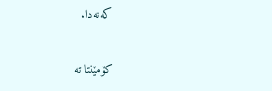كه‌نه‌دا.

کۆمێنتا تە